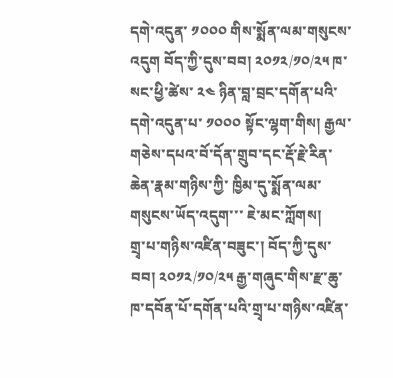དགེ་འདུན་ ༡༠༠༠ གིས་སྨོན་ལམ་གསུངས་འདུག བོད་ཀྱི་དུས་བབ། ༢༠༡༢/༡༠/༢༥ ཁ་སང་ཕྱི་ཚེས་ ༢༤ ཉིན་བླ་བྲང་དགོན་པའི་དགེ་འདུན་པ་ ༡༠༠༠ སྟོང་ལྷག་གིས། རྒྱལ་གཅེས་དཔའ་བོ་དོན་གྲུབ་དང་རྡོ་རྗེ་རིན་ཆེན་རྣམ་གཉིས་ཀྱི་ ཁྱིམ་དུ་སྨོན་ལམ་གསུངས་ཡོད་འདུག་་་ ཇེ་མང་ཀློགས།
གྲྭ་པ་གཉིས་འཛིན་བཟུང་། བོད་ཀྱི་དུས་བབ། ༢༠༡༢/༡༠/༢༥ རྒྱ་གཞུང་གིས་རྫ་ཆུ་ཁ་དབོན་པོ་དགོན་པའི་གྲྭ་པ་གཉིས་འཛིན་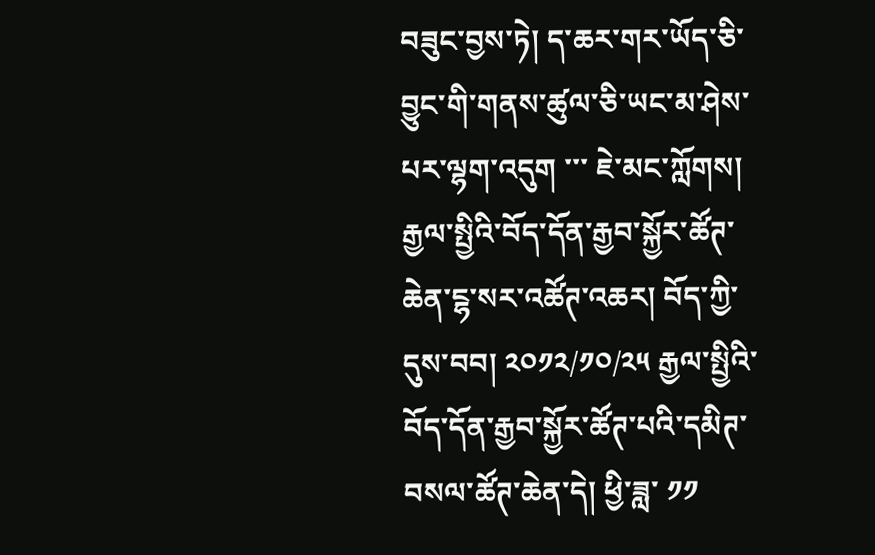བཟུང་བྱས་ཏེ། ད་ཆར་གར་ཡོད་ཅི་བྱུང་གི་གནས་ཚུལ་ཅི་ཡང་མ་ཤེས་པར་ལྷག་འདུག ་་་ ཇེ་མང་ཀློགས།
རྒྱལ་སྤྱིའི་བོད་དོན་རྒྱབ་སྐྱོར་ཚོཊ་ཆེན་ངྷ་སར་འཚོཊ་འཆར། བོད་ཀྱི་དུས་བབ། ༢༠༡༢/༡༠/༢༥ རྒྱལ་སྤྱིའི་བོད་དོན་རྒྱབ་སྐྱོར་ཚོཊ་པའི་དམིཊ་བསལ་ཚོཊ་ཆེན་དེ། ཕྱི་ཟླ་ ༡༡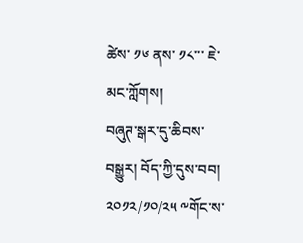ཚེས་ ༡༦ ནས་ ༡༨་་་ ཇེ་མང་ཀློགས།
བཞུཊ་སྒར་དུ་ཆིབས་བསྒྱུར། བོད་ཀྱི་དུས་བབ། ༢༠༡༢/༡༠/༢༥ ༸གོང་ས་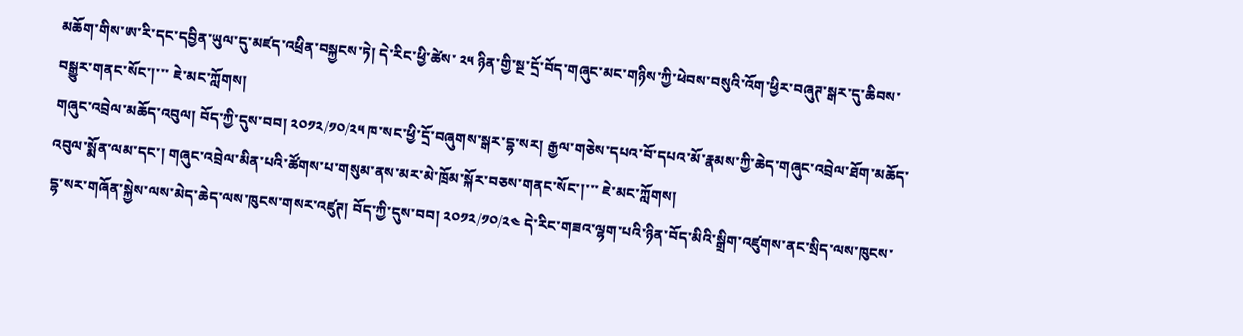མཆོག་གིས་ཨ་རི་དང་དབྱིན་ཡུལ་དུ་མཛད་འཕྲིན་བསྐྱངས་ཏེ། དེ་རིང་ཕྱི་ཚེས་ ༢༥ ཉིན་གྱི་སྔ་དྲོ་བོད་གཞུང་མང་གཉིས་ཀྱི་ཕེབས་བསུའི་འོག་ཕྱིར་བཞུཊ་སྒར་དུ་ཆིབས་བསྒྱུར་གནང་སོང་།་་་ ཇེ་མང་ཀློགས།
གཞུང་འབྲེལ་མཆོད་འབུལ། བོད་ཀྱི་དུས་བབ། ༢༠༡༢/༡༠/༢༥ ཁ་སང་ཕྱི་དྲོ་བཞུགས་སྒར་དྷ་སར། རྒྱལ་གཅེས་དཔའ་བོ་དཔའ་མོ་རྣམས་ཀྱི་ཆེད་གཞུང་འབྲེལ་ཐོག་མཆོད་འབུལ་སྨོན་ལམ་དང་། གཞུང་འབྲེལ་མིན་པའི་ཚོགས་པ་གསུམ་ནས་མར་མེ་ཁྲོམ་སྐོར་བཅས་གནང་སོང་།་་་ ཇེ་མང་ཀློགས།
དྷ་སར་གཞོན་སྐྱེས་ལས་མེད་ཆེད་ལས་ཁུངས་གསར་འཛུཊ། བོད་ཀྱི་དུས་བབ། ༢༠༡༢/༡༠/༢༤ དེ་རིང་གཟའ་ལྷག་པའི་ཉིན་བོད་མིའི་སྒྲིག་འཛུགས་ནང་སྲིད་ལས་ཁུངས་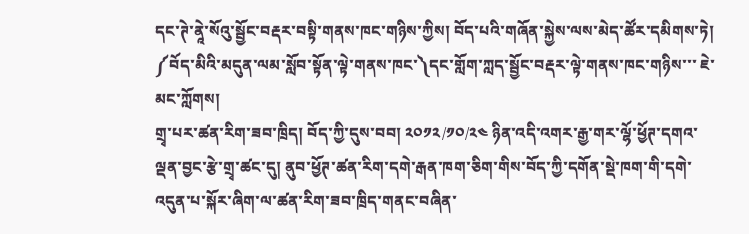དང་ཊེ་ནཱེ་སོའུ་སྦྱོང་བརྡར་བསྟི་གནས་ཁང་གཉིས་ཀྱིས། བོད་པའི་གཞོན་སྐྱེས་ལས་མེད་ཚོར་དམིགས་ཏེ། ༼བོད་མིའི་མདུན་ལམ་སློབ་སྟོན་ལྟེ་གནས་ཁང་༽དང་གློག་ཀླད་སྦྱོང་བརྡར་ལྟེ་གནས་ཁང་གཉིས་་་ ཇེ་མང་ཀློགས།
གྲྭ་པར་ཚན་རིག་ཟབ་ཁྲིད། བོད་ཀྱི་དུས་བབ། ༢༠༡༢/༡༠/༢༤ ཉིན་འདི་འགར་རྒྱ་གར་ལྷོ་ཕྱོཊ་དགའ་ལྡན་བྱང་རྩེ་གྲྭ་ཚང་དུ། ནུབ་ཕྱོཊ་ཚན་རིག་དགེ་རྒན་ཁག་ཅིག་གིས་བོད་ཀྱི་དགོན་སྡེ་ཁག་གི་དགེ་འདུན་པ་སྐོར་ཞིག་ལ་ཚན་རིག་ཟབ་ཁྲིད་གནང་བཞིན་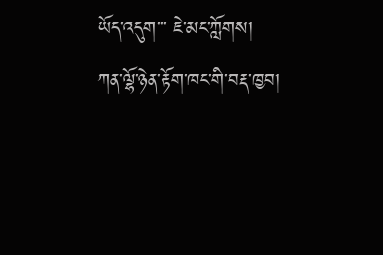ཡོད་འདུག་་་ ཇེ་མང་ཀློགས།
ཀན་ལྷོ་ཉེན་རྟོག་ཁང་གི་བརྡ་ཁྱབ།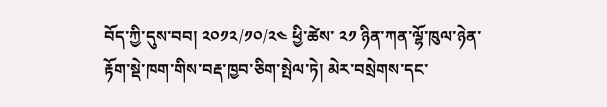བོད་ཀྱི་དུས་བབ། ༢༠༡༢/༡༠/༢༤ ཕྱི་ཚེས་ ༢༡ ཉིན་ཀན་ལྷོ་ཁུལ་ཉེན་རྟོག་སྡེ་ཁག་གིས་བརྡ་ཁྱབ་ཅིག་སྤེལ་ཏེ། མེར་བསྲེགས་དང་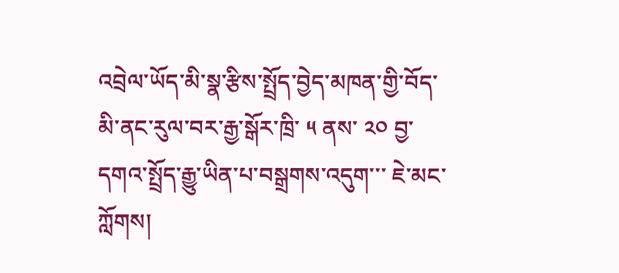འབྲེལ་ཡོད་མི་སྣ་རྩིས་སྤྲོད་བྱེད་མཁན་གྱི་བོད་མི་ནང་རུལ་བར་རྒྱ་སྒོར་ཁྲི་ ༥ ནས་ ༢༠ བྱ་དགའ་སྤྲོད་རྒྱུ་ཡིན་པ་བསྒྲགས་འདུག་་་ ཇེ་མང་ཀློགས།